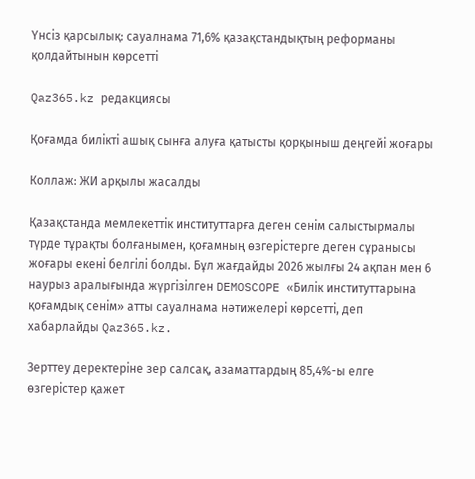Үнсіз қарсылық: сауалнама 71,6% қазақстандықтың реформаны қолдайтынын көрсетті

Qaz365.kz редакциясы

Қоғамда билікті ашық сынға алуға қатысты қорқыныш деңгейі жоғары

Коллаж: ЖИ арқылы жасалды

Қазақстанда мемлекеттік институттарға деген сенім салыстырмалы түрде тұрақты болғанымен, қоғамның өзгерістерге деген сұранысы жоғары екені белгілі болды. Бұл жағдайды 2026 жылғы 24 ақпан мен 6 наурыз аралығында жүргізілген DEMOSCOPE «Билік институттарына қоғамдық сенім» атты сауалнама нәтижелері көрсетті, деп хабарлайды Qaz365.kz.

Зерттеу деректеріне зер салсақ, азаматтардың 85,4%-ы елге өзгерістер қажет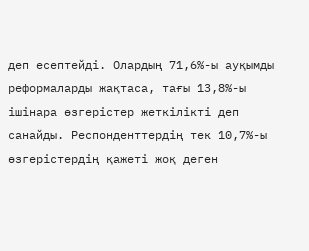деп есептейді. Олардың 71,6%-ы ауқымды реформаларды жақтаса, тағы 13,8%-ы ішінара өзгерістер жеткілікті деп санайды. Респонденттердің тек 10,7%-ы өзгерістердің қажеті жоқ деген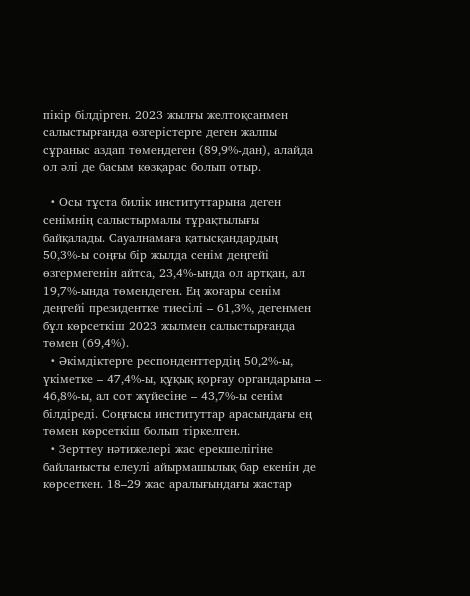пікір білдірген. 2023 жылғы желтоқсанмен салыстырғанда өзгерістерге деген жалпы сұраныс аздап төмендеген (89,9%-дан), алайда ол әлі де басым көзқарас болып отыр.

  • Осы тұста билік институттарына деген сенімнің салыстырмалы тұрақтылығы байқалады. Сауалнамаға қатысқандардың 50,3%-ы соңғы бір жылда сенім деңгейі өзгермегенін айтса, 23,4%-ында ол артқан, ал 19,7%-ында төмендеген. Ең жоғары сенім деңгейі президентке тиесілі – 61,3%, дегенмен бұл көрсеткіш 2023 жылмен салыстырғанда төмен (69,4%).
  • Әкімдіктерге респонденттердің 50,2%-ы, үкіметке – 47,4%-ы, құқық қорғау органдарына – 46,8%-ы, ал сот жүйесіне – 43,7%-ы сенім білдіреді. Соңғысы институттар арасындағы ең төмен көрсеткіш болып тіркелген.
  • Зерттеу нәтижелері жас ерекшелігіне байланысты елеулі айырмашылық бар екенін де көрсеткен. 18–29 жас аралығындағы жастар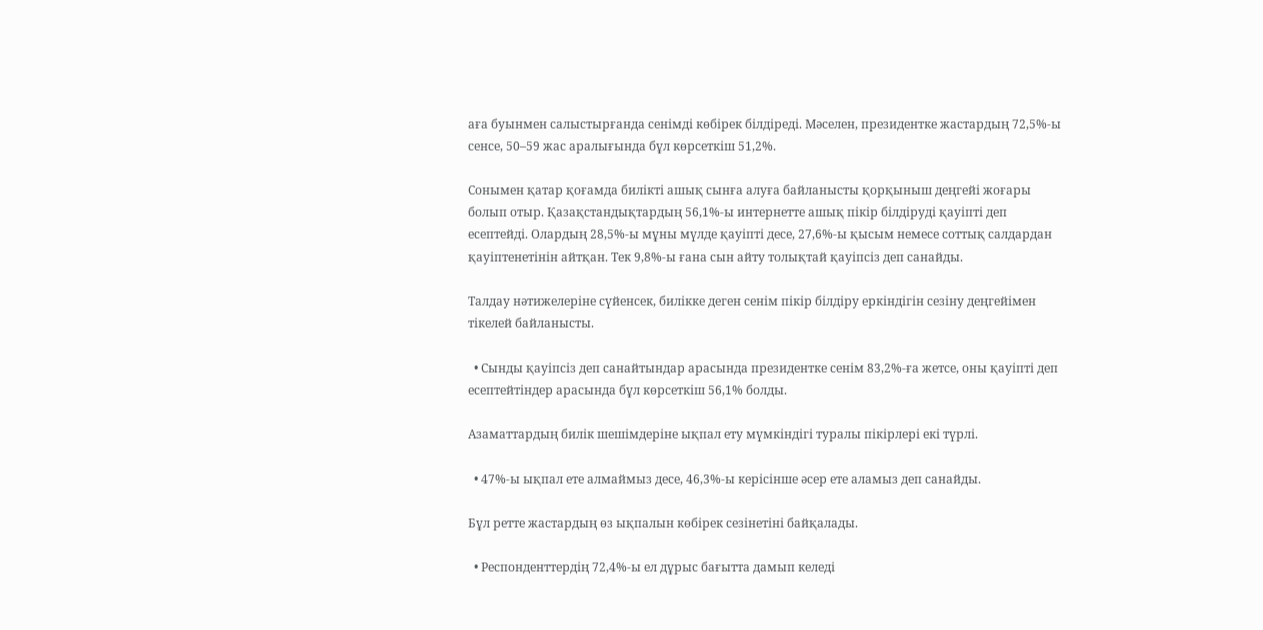аға буынмен салыстырғанда сенімді көбірек білдіреді. Мәселен, президентке жастардың 72,5%-ы сенсе, 50–59 жас аралығында бұл көрсеткіш 51,2%.

Сонымен қатар қоғамда билікті ашық сынға алуға байланысты қорқыныш деңгейі жоғары болып отыр. Қазақстандықтардың 56,1%-ы интернетте ашық пікір білдіруді қауіпті деп есептейді. Олардың 28,5%-ы мұны мүлде қауіпті десе, 27,6%-ы қысым немесе соттық салдардан қауіптенетінін айтқан. Тек 9,8%-ы ғана сын айту толықтай қауіпсіз деп санайды.

Талдау нәтижелеріне сүйенсек, билікке деген сенім пікір білдіру еркіндігін сезіну деңгейімен тікелей байланысты.

  • Сынды қауіпсіз деп санайтындар арасында президентке сенім 83,2%-ға жетсе, оны қауіпті деп есептейтіндер арасында бұл көрсеткіш 56,1% болды.

Азаматтардың билік шешімдеріне ықпал ету мүмкіндігі туралы пікірлері екі түрлі.

  • 47%-ы ықпал ете алмаймыз десе, 46,3%-ы керісінше әсер ете аламыз деп санайды.

Бұл ретте жастардың өз ықпалын көбірек сезінетіні байқалады.

  • Респонденттердің 72,4%-ы ел дұрыс бағытта дамып келеді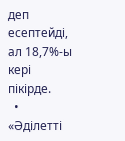деп есептейді, ал 18,7%-ы кері пікірде.
  • «Әділетті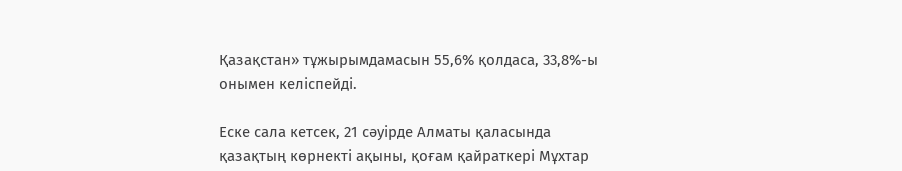Қазақстан» тұжырымдамасын 55,6% қолдаса, 33,8%-ы онымен келіспейді.

Еске сала кетсек, 21 сәуірде Алматы қаласында қазақтың көрнекті ақыны, қоғам қайраткері Мұхтар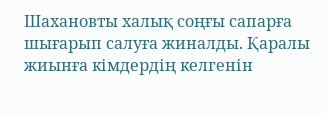Шахановты халық соңғы сапарға шығарып салуға жиналды. Қаралы жиынға кімдердің келгенін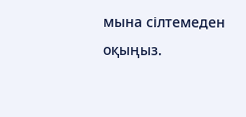мына сілтемеден оқыңыз.